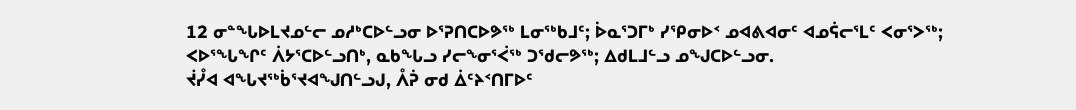12 ᓂᓐᖓᐅᒪᔪᓄᓪᓕ ᓄᓱᒃᑕᐅᓪᓗᓂ ᐅᕐᕈᑎᑕᐅᕗᖅ ᒪᓂᖅᑲᒧᑦ; ᐆᓇᕐᑐᒥᒃ ᓯᕿᓂᐅᑉ ᓄᐊᕕᐊᓂᑦ ᐊᓄᕌᓕᕐᒪᑦ ᐸᓂᕐᐳᖅ; ᐸᐅᕐᖓᖏᑦ ᐲᔭᕐᑕᐅᓪᓗᑎᒃ, ᓇᑲᖓᓗ ᓯᓕᖕᓂᕐᐹᖅ ᑐᖁᓕᕗᖅ; ᐃᑯᒪᒧᓪᓗ ᓄᖑᑕᐅᓪᓗᓂ.
ᔫᓮᐊ ᐊᖓᔪᖅᑳᕐᔪᐊᖑᑎᓪᓗᒍ, ᐰᕉ ᓂᑯ ᐄᑦᔨᑉᑎᒥᐅᑦ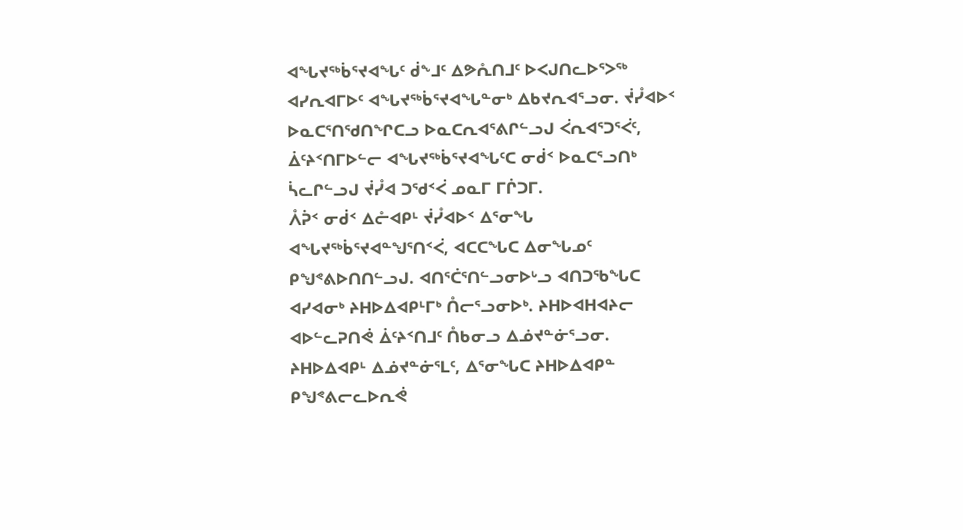ᐊᖓᔪᖅᑳᕐᔪᐊᖓᑦ ᑰᖕᒧᑦ ᐃᕗᕅᑎᒧᑦ ᐅᐸᒍᑎᓚᐅᕐᐳᖅ ᐊᓯᕆᐊᒥᐅᑦ ᐊᖓᔪᖅᑳᕐᔪᐊᖓᓐᓂᒃ ᐃᑲᔪᕆᐊᕐᓗᓂ. ᔫᓮᐊᐅᑉ ᐅᓇᑕᕐᑎᖁᑎᖏᑕᓗ ᐅᓇᑕᕆᐊᕐᕕᒋᓪᓗᒍ ᐹᕆᐊᕐᑐᕐᐹᑦ, ᐄᑦᔨᑉᑎᒥᐅᓪᓕ ᐊᖓᔪᖅᑳᕐᔪᐊᖓᑦᑕ ᓂᑰᑉ ᐅᓇᑕᕐᓗᑎᒃ ᓵᓚᒋᓪᓗᒍ ᔫᓮᐊ ᑐᖁᑉᐹ ᓄᓇᒥ ᒥᒌᑐᒥ.
ᐰᕉᑉ ᓂᑰᑉ ᐃᓔᐊᑭᒻ ᔫᓮᐊᐅᑉ ᐃᕐᓂᖓ ᐊᖓᔪᖅᑳᕐᔪᐊᓐᖑᕐᑎᑉᐹ, ᐊᑕᑕᖓᑕ ᐃᓂᖓᓄᑦ ᑭᖑᕝᕕᐅᑎᑎᓪᓗᒍ. ᐊᑎᕐᑖᕐᑎᓪᓗᓂᐅᒡᓗ ᐊᑎᑐᖃᖓᑕ ᐊᓯᐊᓂᒃ ᔨᕼᐅᐃᐊᑭᒻᒥᒃ ᑍᓕᕐᓗᓂᐅᒃ. ᔨᕼᐅᐊᕼᐊᔨᓕ ᐊᐅᓪᓚᕈᑎᕚ ᐄᑦᔨᑉᑎᒧᑦ ᑍᑲᓂᓗ ᐃᓅᔪᓐᓃᕐᓗᓂ.
ᔨᕼᐅᐃᐊᑭᒻ ᐃᓅᔪᓐᓃᕐᒪᑦ, ᐃᕐᓂᖓᑕ ᔨᕼᐅᐃᐊᑭᓐ ᑭᖑᕝᕕᓕᓚᐅᕆᕚ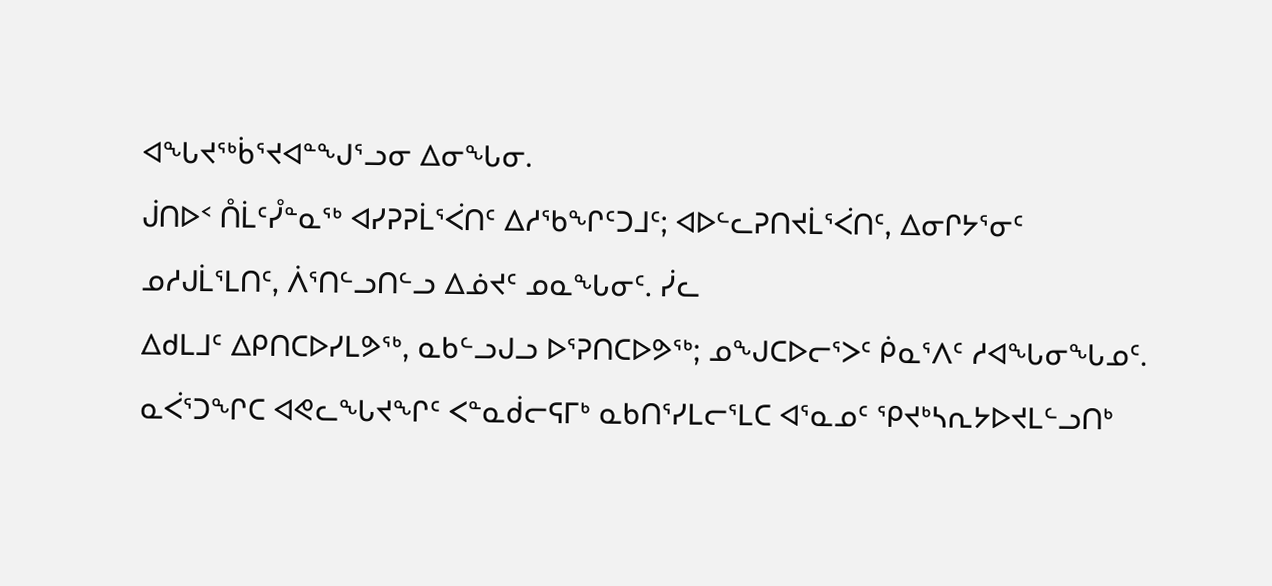ᐊᖓᔪᖅᑳᕐᔪᐊᓐᖑᕐᓗᓂ ᐃᓂᖓᓂ.
ᒎᑎᐅᑉ ᑍᒫᑦᓮᓐᓇᖅ ᐊᓯᕈᕈᒫᕐᐹᑎᑦ ᐃᓱᖃᖏᑦᑐᒧᑦ; ᐊᐅᓪᓚᕈᑎᔪᒫᕐᐹᑎᑦ, ᐃᓂᒋᔭᕐᓂᑦ ᓄᓱᒍᒫᕐᒪᑎᑦ, ᐲᕐᑎᓪᓗᑎᓪᓗ ᐃᓅᔪᑦ ᓄᓇᖓᓂᑦ. ᓰᓚ
ᐃᑯᒪᒧᑦ ᐃᑭᑎᑕᐅᓯᒪᕗᖅ, ᓇᑲᓪᓗᒍᓗ ᐅᕐᕈᑎᑕᐅᕗᖅ; ᓄᖑᑕᐅᓕᕐᐳᑦ ᑮᓇᕐᐱᑦ ᓱᐊᖓᓂᖓᓄᑦ.
ᓇᐹᕐᑐᖏᑕ ᐊᕙᓚᖓᔪᖏᑦ ᐸᓐᓇᑰᓕᕋᒥᒃ ᓇᑲᑎᕐᓯᒪᓕᕐᒪᑕ ᐊᕐᓇᓄᑦ ᕿᔪᒃᓴᕆᔭᐅᔪᒪᓪᓗᑎᒃ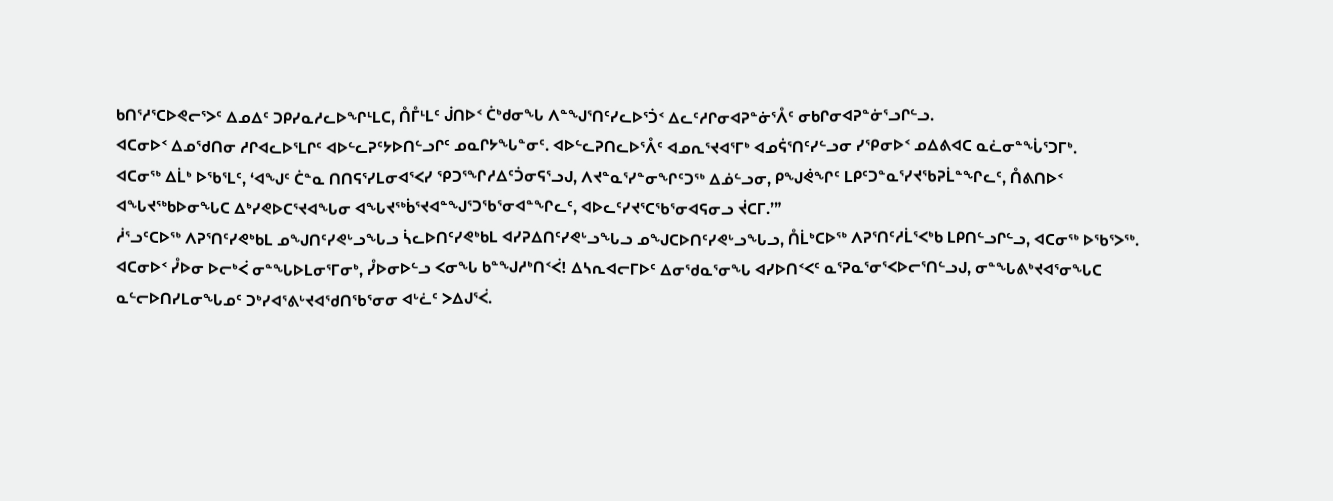ᑲᑎᕐᓱᕐᑕᐅᕙᓕᕐᐳᑦ ᐃᓄᐃᑦ ᑐᑭᓯᓇᓱᓚᐅᖏᒻᒪᑕ, ᑍᒤᒻᒪᑦ ᒎᑎᐅᑉ ᑖᒃᑯᓂᖓ ᐱᓐᖑᕐᑎᑦᓯᓚᐅᕐᑑᑉ ᐃᓚᑦᓱᒋᓂᐊᕈᓐᓃᕐᐰᑦ ᓂᑲᒋᓂᐊᕈᓐᓃᕐᓗᒋᓪᓗ.
ᐊᑕᓂᐅᑉ ᐃᓄᖁᑎᓂ ᓱᒋᐊᓚᐅᕐᒪᒋᑦ ᐊᐅᓪᓚᕈᑦᔭᐅᑎᓪᓗᒋᑦ ᓄᓇᒋᔭᖓᓐᓂᑦ. ᐊᐅᓪᓚᕈᑎᓚᐅᕐᐰᑦ ᐊᓄᕆᕐᔪᐊᕐᒥᒃ ᐊᓄᕌᕐᑎᑦᓯᓪᓗᓂ ᓯᕿᓂᐅᑉ ᓄᐃᕕᐊᑕ ᓇᓛᓂᓐᖔᕐᑐᒥᒃ.
ᐊᑕᓂᖅ ᐃᒫᒃ ᐅᖃᕐᒪᑦ, ‘ᐊᖑᑦ ᑖᓐᓇ ᑎᑎᕋᕐᓯᒪᓂᐊᕐᐸᓯ ᕿᑐᕐᖏᓱᐃᑦᑑᓂᕋᕐᓗᒍ, ᐱᔪᓐᓇᕐᓯᓐᓂᖏᑦᑐᖅ ᐃᓅᓪᓗᓂ, ᑭᖑᕚᖏᑦ ᒪᑭᑦᑐᓐᓇᕐᓯᔪᖃᕈᒫᓐᖏᓚᑦ, ᑍᕕᑎᐅᑉ ᐊᖓᔪᖅᑲᐅᓂᖓᑕ ᐃᒃᓯᕙᐅᑕᕐᔪᐊᖓᓂ ᐊᖓᔪᖅᑳᕐᔪᐊᓐᖑᕐᑐᖃᕐᓂᐊᓐᖏᓚᑦ, ᐊᐅᓚᑦᓯᔪᕐᑕᖃᕐᓂᐊᕋᓂᓗ ᔫᑕᒥ.’”
ᓲᕐᓗᑦᑕᐅᖅ ᐱᕈᕐᑎᑦᓯᕙᒃᑲᒪ ᓄᖑᑎᑦᓯᕙᒡᓗᖓᓗ ᓵᓚᐅᑎᑦᓯᕙᒃᑲᒪ ᐊᓯᕈᐃᑎᑦᓯᕙᒡᓗᖓᓗ ᓄᖑᑕᐅᑎᑦᓯᕙᒡᓗᖓᓗ, ᑍᒫᒃᑕᐅᖅ ᐱᕈᕐᑎᑦᓱᒫᕐᐸᒃᑲ ᒪᑭᑎᓪᓗᒋᓪᓗ, ᐊᑕᓂᖅ ᐅᖃᕐᐳᖅ.
ᐊᑕᓂᐅᑉ ᓮᐅᓂ ᐅᓕᒃᐹ ᓂᓐᖓᐅᒪᓂᕐᒥᓂᒃ, ᓮᐅᓂᐅᓪᓗ ᐸᓂᖓ ᑲᓐᖑᓱᒃᑎᑉᐹ! ᐃᓴᕆᐊᓕᒥᐅᑦ ᐃᓂᖁᓇᕐᓂᖓ ᐊᓯᐅᑎᑉᐸᑦ ᓇᕐᕈᓇᕐᓂᕐᐸᐅᓕᕐᑎᓪᓗᒍ, ᓂᓐᖓᕕᒃᔪᐊᕐᓂᖓᑕ ᓇᓪᓕᐅᑎᓯᒪᓂᖓᓄᑦ ᑐᒃᓯᐊᕐᕕᒡᔪᐊᖁᑎᖃᕐᓂᓂ ᐊᒡᓛᑦ ᐳᐃᒍᕐᐹ.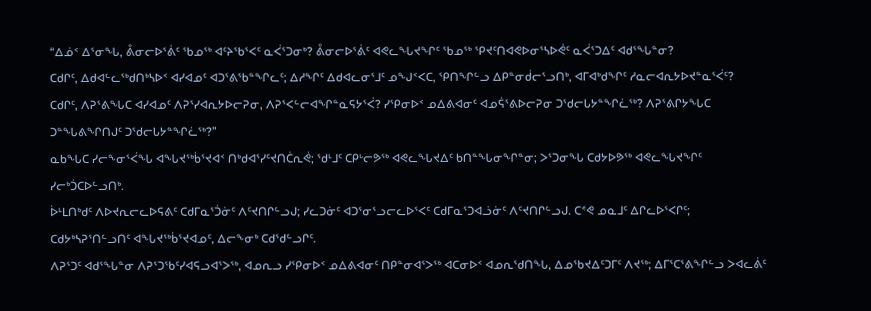“ᐃᓅᑉ ᐃᕐᓂᖓ, ᕔᓂᓕᐅᕐᕖᑦ ᖃᓄᖅ ᐊᑦᔨᖃᕐᐸᑦ ᓇᐹᕐᑐᓂᒃ? ᕔᓂᓕᐅᕐᕖᑦ ᐊᕙᓚᖓᔪᖏᑦ ᖃᓄᖅ ᕿᔪᑦᑎᐊᕙᐅᓂᕐᓴᐅᕚᑦ ᓇᐹᕐᑐᐃᑦ ᐊᑯᕐᖓᓐᓂ?
ᑕᑯᒋᑦ, ᐃᑯᐊᓪᓚᖅᑯᑎᒃᓴᐅᑉ ᐊᓯᐊᓄᑦ ᐊᑐᕐᕕᖃᓐᖏᓚᑦ; ᐃᓱᖏᑦ ᐃᑯᐊᓚᓂᕐᒧᑦ ᓄᖑᑉᐸᑕ, ᕿᑎᖏᓪᓗ ᐃᑭᓐᓂᑰᓕᕐᓗᑎᒃ, ᐊᒥᐊᒃᑯᖏᑦ ᓱᓇᓕᐊᕆᔭᐅᔪᓐᓇᕐᐹᑦ?
ᑕᑯᒋᑦ, ᐱᕈᕐᕕᖓᑕ ᐊᓯᐊᓄᑦ ᐱᕈᕐᓯᐊᕆᔭᐅᓕᕈᓂ, ᐱᕈᕐᐸᓪᓕᐊᖏᓐᓇᕋᔭᕐᐹ? ᓯᕿᓂᐅᑉ ᓄᐃᕕᐊᓂᑦ ᐊᓄᕌᕐᕕᐅᓕᕈᓂ ᑐᖁᓕᒐᔭᓐᖏᓛᖅ? ᐱᕈᕐᕕᒋᔭᖓᑕ ᑐᓐᖓᕕᖏᑎᒍᑦ ᑐᖁᓕᒐᔭᓐᖏᓛᖅ?”
ᓇᑲᖓᑕ ᓯᓕᖕᓂᕐᐹᖓ ᐊᖓᔪᖅᑳᕐᔪᐊᑉ ᑎᒃᑯᐊᕐᓯᑦᔪᑎᑖᕆᕚ; ᖁᒻᒧᑦ ᑕᑭᒡᓕᕗᖅ ᐊᕙᓚᖓᔪᐃᑦ ᑲᑎᓐᖓᓂᖏᓐᓂ; ᐳᕐᑐᓂᖓ ᑕᑯᔭᐅᕗᖅ ᐊᕙᓚᖓᔪᖏᑦ ᓯᓕᒃᑑᑕᐅᓪᓗᑎᒃ.
ᐆᒻᒪᑎᒃᑯᑦ ᐱᐅᔪᕆᓕᓚᐅᕋᕕᑦ ᑕᑯᒥᓇᕐᑑᓃᑦ ᐱᑦᔪᑎᒋᓪᓗᒍ; ᓯᓚᑐᓃᑦ ᐊᑐᕐᓂᕐᓗᓕᓚᐅᕐᐸᑦ ᑕᑯᒥᓇᕐᑐᐊᓘᓃᑦ ᐱᑦᔪᑎᒋᓪᓗᒍ. ᑕᕝᕙ ᓄᓇᒧᑦ ᐃᒋᓚᐅᕐᐸᒋᑦ; ᑕᑯᔭᒃᓴᕈᕐᑎᓪᓗᑎᑦ ᐊᖓᔪᖅᑳᕐᔪᐊᓄᑦ, ᐃᓕᖕᓂᒃ ᑕᑯᖁᓪᓗᒋᑦ.
ᐱᕈᕐᑐᑦ ᐊᑯᕐᖓᓐᓂ ᐱᕈᕐᑐᖃᑦᓯᐊᕋᓗᐊᕐᐳᖅ, ᐊᓄᕆᓗ ᓯᕿᓂᐅᑉ ᓄᐃᕕᐊᓂᑦ ᑎᑭᓐᓂᐊᕐᐳᖅ ᐊᑕᓂᐅᑉ ᐊᓄᕆᖁᑎᖓ, ᐃᓄᖃᔪᐃᑦᑐᒥᑦ ᐱᔪᖅ; ᐃᒥᕐᑕᕐᕕᖏᓪᓗ ᐳᐊᓚᕖᑦ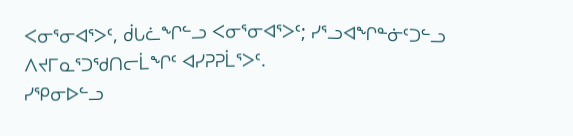ᐸᓂᕐᓂᐊᕐᐳᑦ, ᑰᒐᓛᖏᓪᓗ ᐸᓂᕐᓂᐊᕐᐳᑦ; ᓯᕐᓗᐊᖏᓐᓃᑦᑐᓪᓗ ᐱᔪᒥᓇᕐᑐᖁᑎᓕᒫᖏᑦ ᐊᓯᕈᕈᒫᕐᐳᑦ.
ᓯᕿᓂᐅᓪᓗ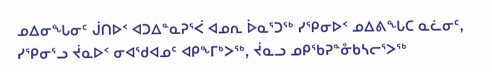ᓄᐃᓂᖓᓂᑦ ᒎᑎᐅᑉ ᐊᑐᐃᓐᓇᕈᕐᐹ ᐊᓄᕆ ᐆᓇᕐᑐᖅ ᓯᕿᓂᐅᑉ ᓄᐃᕕᖓᑕ ᓇᓛᓂᑦ, ᓯᕿᓂᕐᓗ ᔫᓇᐅᑉ ᓂᐊᖁᐊᓄᑦ ᐊᑭᖕᒥᒃᐳᖅ, ᔫᓇᓗ ᓄᑭᖃᕈᓐᓁᑲᓴᓕᕐᐳᖅ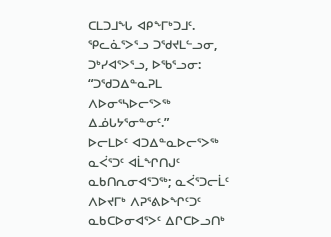ᑕᒪᑐᒧᖓ ᐊᑭᖕᒥᒃᑐᒧᑦ. ᕿᓚᓈᕐᐳᕐᓗ ᑐᖁᔪᒪᓪᓗᓂ, ᑐᒃᓯᐊᕐᐳᕐᓗ, ᐅᖃᕐᓗᓂ: “ᑐᖁᑐᐃᓐᓇᕈᒪ ᐱᐅᓂᕐᓴᐅᓕᕐᐳᖅ ᐃᓅᒐᔭᕐᓂᓐᓂᑦ.”
ᐅᓕᒪᐅᑦ ᐊᑐᐃᓐᓇᐅᓕᕐᐳᖅ ᓇᐹᕐᑐᑦ ᐊᒫᖏᑎᒍᑦ ᓇᑲᑎᕆᓂᐊᕐᑐᖅ; ᓇᐹᕐᑐᓕᒫᑦ ᐱᐅᔪᒥᒃ ᐱᕈᕐᕕᐅᖏᑦᑐᑦ ᓇᑲᑕᐅᓂᐊᕐᐳᑦ ᐃᒋᑕᐅᓗᑎᒃ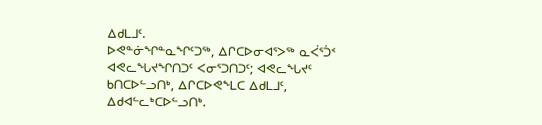ᐃᑯᒪᒧᑦ.
ᐅᕙᓐᓃᖏᓐᓇᖏᑦᑐᖅ, ᐃᒋᑕᐅᓂᐊᕐᐳᖅ ᓇᐹᕐᑑᑉ ᐊᕙᓚᖓᔪᖏᑎᑐᑦ ᐸᓂᕐᑐᑎᑐᑦ; ᐊᕙᓚᖓᔪᑦ ᑲᑎᑕᐅᓪᓗᑎᒃ, ᐃᒋᑕᐅᕙᖕᒪᑕ ᐃᑯᒪᒧᑦ, ᐃᑯᐊᓪᓚᒃᑕᐅᓪᓗᑎᒃ.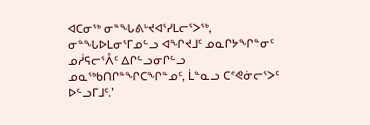ᐊᑕᓂᖅ ᓂᓐᖓᕕᒡᔪᐊᕐᓯᒪᓕᕐᐳᖅ, ᓂᓐᖓᐅᒪᓂᕐᒥᓄᓪᓗ ᐊᖏᔪᒧᑦ ᓄᓇᒋᔭᖏᓐᓂᑦ ᓄᓲᕋᓕᕐᐰᑦ ᐃᒋᓪᓗᓂᒋᓪᓗ ᓄᓇᖅᑲᑎᒋᓐᖏᑕᖏᓐᓄᑦ, ᒫᓐᓇᓗ ᑕᕝᕙᓃᓕᕐᐳᑦ ᐅᓪᓗᒥᒧᑦ.’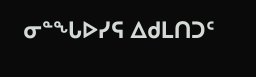ᓂᓐᖓᐅᓯᕋ ᐃᑯᒪᑎᑐᑦ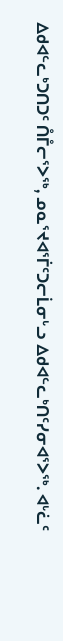ᐃᑯᐊᓪᓚᒃᑐᑎᑐᑦ ᑍᒤᓕᕐᐳᖅ, ᓄᓇᕐᔪᐊᕐᒦᑦᑐᓕᒫᓂᒡᓗ ᐃᑯᐊᓪᓚᒃᑎᑦᓯᓂᐊᕐᐳᖅ. ᐊᒡᓛᑦ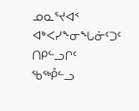ᓄᓇᕐᔪᐊᑉ ᐊᒃᐸᓯᖕᓂᖓᓃᑦᑐᑦ ᑎᑭᓪᓗᒋᑦ ᖃᖅᑬᓪᓗ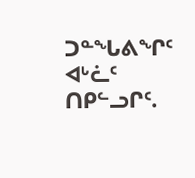ᑐᓐᖓᕕᖏᑦ ᐊᒡᓛᑦ ᑎᑭᓪᓗᒋᑦ.